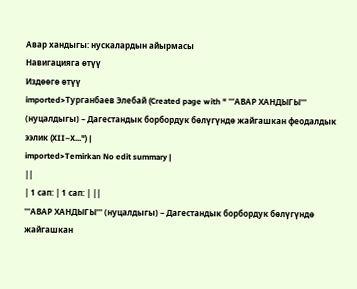Авар хандыгы: нускалардын айырмасы
Навигацияга өтүү
Издөөгө өтүү
imported>Турганбаев Элебай (Created page with " '''АВАР ХАНДЫГЫ''' (нуцалдыгы) – Дагестандык борбордук бөлүгүндө жайгашкан феодалдык ээлик (XII–X...") |
imported>Temirkan No edit summary |
||
| 1 сап: | 1 сап: | ||
'''АВАР ХАНДЫГЫ''' (нуцалдыгы) – Дагестандык борбордук бөлүгүндө жайгашкан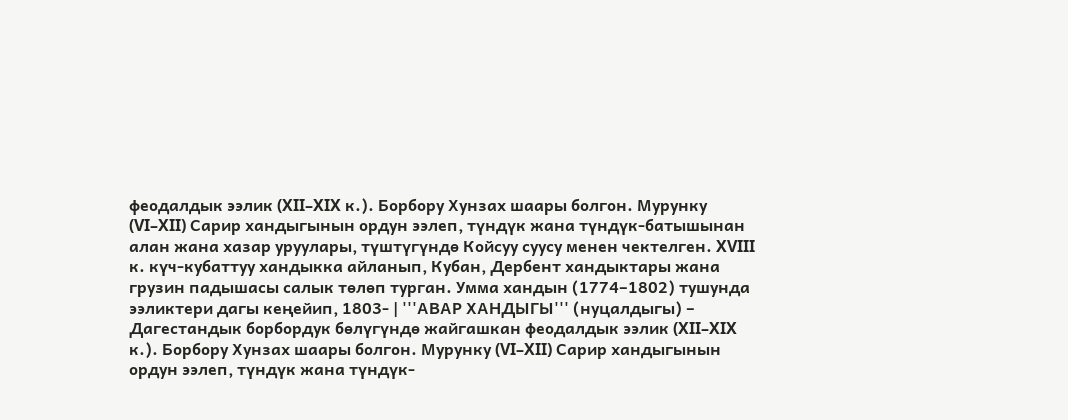феодалдык ээлик (XII–XIX к.). Борбору Хунзах шаары болгон. Мурунку (VI–XII) Сарир хандыгынын ордун ээлеп, түндүк жана түндүк-батышынан алан жана хазар уруулары, түштүгүндө Койсуу суусу менен чектелген. XVIII к. күч-кубаттуу хандыкка айланып, Кубан, Дербент хандыктары жана грузин падышасы салык төлөп турган. Умма хандын (1774–1802) тушунда ээликтери дагы кеңейип, 1803- | '''АВАР ХАНДЫГЫ''' (нуцалдыгы) – Дагестандык борбордук бөлүгүндө жайгашкан феодалдык ээлик (XII–XIX к.). Борбору Хунзах шаары болгон. Мурунку (VI–XII) Сарир хандыгынын ордун ээлеп, түндүк жана түндүк-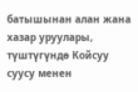батышынан алан жана хазар уруулары, түштүгүндө Койсуу суусу менен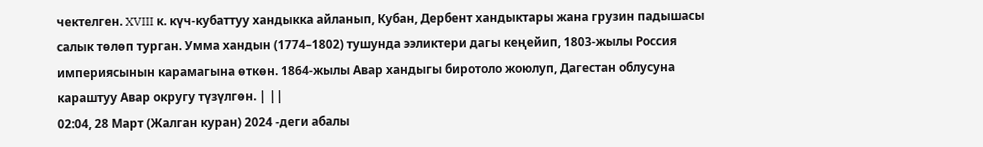чектелген. XVIII к. күч-кубаттуу хандыкка айланып, Кубан, Дербент хандыктары жана грузин падышасы салык төлөп турган. Умма хандын (1774–1802) тушунда ээликтери дагы кеңейип, 1803-жылы Россия империясынын карамагына өткөн. 1864-жылы Авар хандыгы биротоло жоюлуп, Дагестан облусуна караштуу Авар округу түзүлгөн. | ||
02:04, 28 Март (Жалган куран) 2024 -деги абалы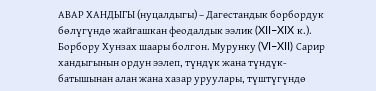АВАР ХАНДЫГЫ (нуцалдыгы) – Дагестандык борбордук бөлүгүндө жайгашкан феодалдык ээлик (XII–XIX к.). Борбору Хунзах шаары болгон. Мурунку (VI–XII) Сарир хандыгынын ордун ээлеп, түндүк жана түндүк-батышынан алан жана хазар уруулары, түштүгүндө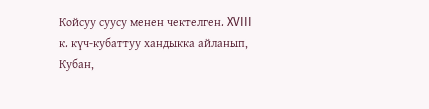Койсуу суусу менен чектелген. XVIII к. күч-кубаттуу хандыкка айланып, Кубан,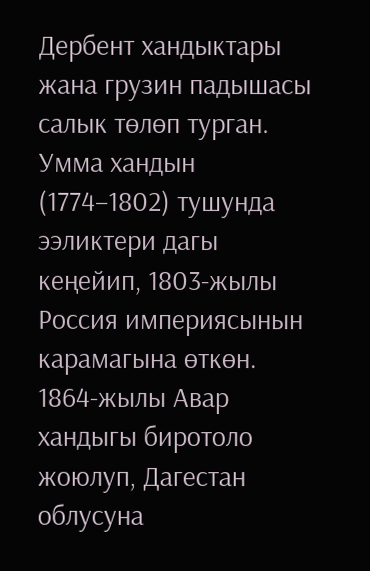Дербент хандыктары жана грузин падышасы салык төлөп турган. Умма хандын (1774–1802) тушунда ээликтери дагы кеңейип, 1803-жылы Россия империясынын карамагына өткөн. 1864-жылы Авар хандыгы биротоло жоюлуп, Дагестан облусуна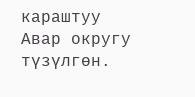караштуу Авар округу түзүлгөн.